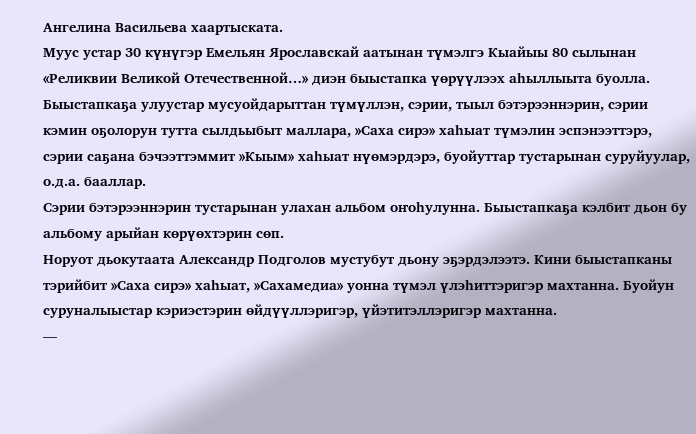Ангелина Васильева хаартыската.
Муус устар 30 күнүгэр Емельян Ярославскай аатынан түмэлгэ Кыайыы 80 сылынан «Реликвии Великой Отечественной…» диэн быыстапка үөрүүлээх аһыллыыта буолла.
Быыстапкаҕа улуустар мусуойдарыттан түмүллэн, сэрии, тыыл бэтэрээннэрин, сэрии кэмин оҕолорун тутта сылдьыбыт маллара, »Саха сирэ» хаһыат түмэлин эспэнээттэрэ, сэрии саҕана бэчээттэммит »Кыым» хаһыат нүөмэрдэрэ, буойуттар тустарынан суруйуулар, о.д.а. бааллар.
Сэрии бэтэрээннэрин тустарынан улахан альбом оҥоһулунна. Быыстапкаҕа кэлбит дьон бу альбому арыйан көрүөхтэрин сөп.
Норуот дьокутаата Александр Подголов мустубут дьону эҕэрдэлээтэ. Кини быыстапканы тэрийбит »Саха сирэ» хаһыат, »Сахамедиа» уонна түмэл үлэһиттэригэр махтанна. Буойун суруналыыстар кэриэстэрин өйдүүллэригэр, үйэтитэллэригэр махтанна.
—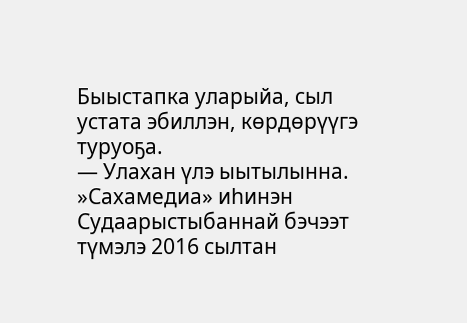Быыстапка уларыйа, сыл устата эбиллэн, көрдөрүүгэ туруоҕа.
— Улахан үлэ ыытылынна. »Сахамедиа» иһинэн Судаарыстыбаннай бэчээт түмэлэ 2016 сылтан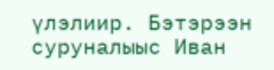үлэлиир. Бэтэрээн суруналыыс Иван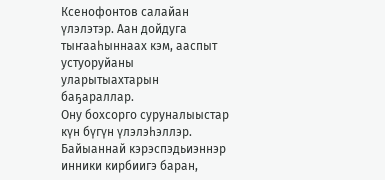Ксенофонтов салайан үлэлэтэр. Аан дойдуга тыҥааһыннаах кэм, ааспыт устуоруйаны уларытыахтарын баҕараллар.
Ону бохсорго суруналыыстар күн бүгүн үлэлэһэллэр. Байыаннай кэрэспэдьиэннэр инники кирбиигэ баран,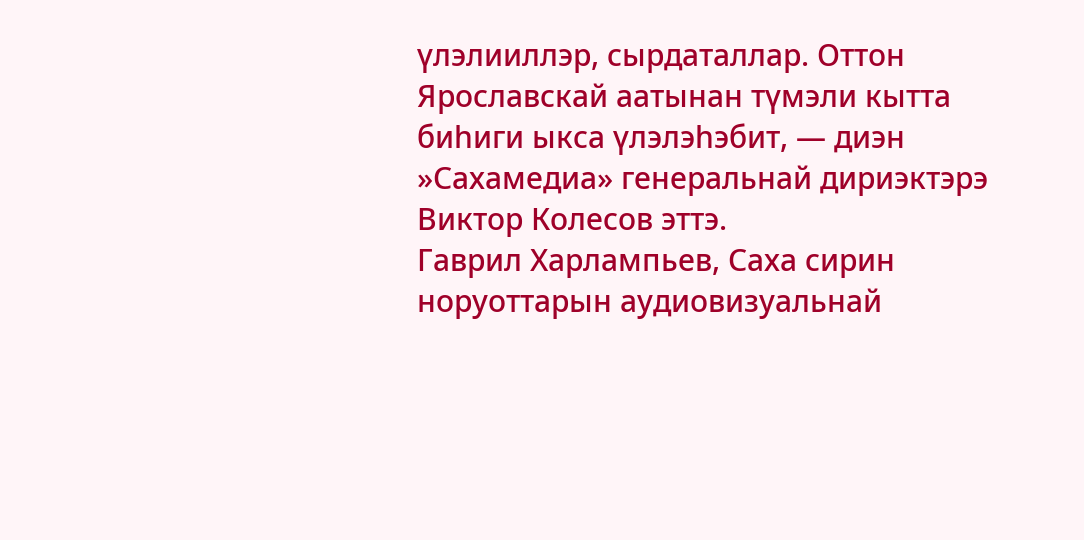үлэлииллэр, сырдаталлар. Оттон Ярославскай аатынан түмэли кытта биһиги ыкса үлэлэһэбит, — диэн »Сахамедиа» генеральнай дириэктэрэ Виктор Колесов эттэ.
Гаврил Харлампьев, Саха сирин норуоттарын аудиовизуальнай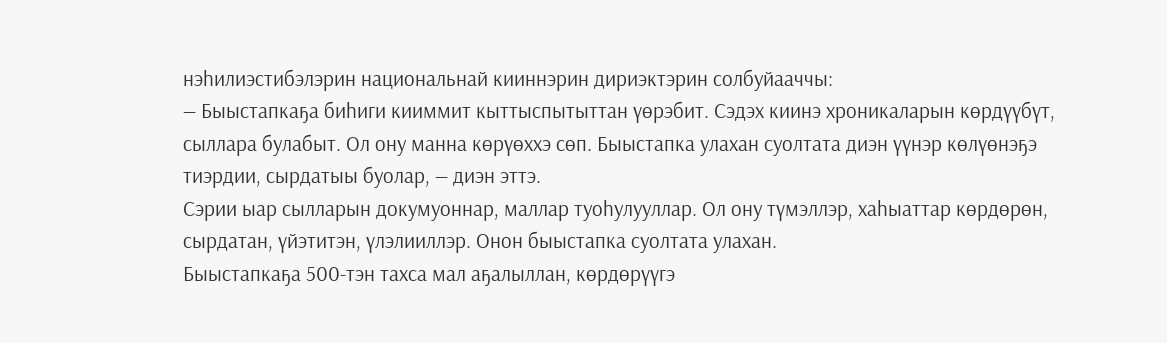нэһилиэстибэлэрин национальнай кииннэрин дириэктэрин солбуйааччы:
— Быыстапкаҕа биһиги кииммит кыттыспытыттан үөрэбит. Сэдэх киинэ хроникаларын көрдүүбүт, сыллара булабыт. Ол ону манна көрүөххэ сөп. Быыстапка улахан суолтата диэн үүнэр көлүөнэҕэ тиэрдии, сырдатыы буолар, — диэн эттэ.
Сэрии ыар сылларын докумуоннар, маллар туоһулууллар. Ол ону түмэллэр, хаһыаттар көрдөрөн, сырдатан, үйэтитэн, үлэлииллэр. Онон быыстапка суолтата улахан.
Быыстапкаҕа 500-тэн тахса мал аҕалыллан, көрдөрүүгэ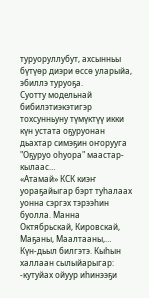туруоруллубут, ахсынньы бүтүөр диэри өссө уларыйа, эбиллэ туруоҕа.
Суотту модельнай бибилэтиэкэтигэр тохсунньуну түмүктүү икки күн устата оҕуруонан дьахтар симэҕин оҥорууга "Оҕуруо оһуора" маастар-кылаас…
«Атамай» КСК киэҥ уораҕайыгар бэрт туһалаах уонна сэргэх тэрээһин буолла. Манна Октябрьскай, Кировскай, Маҕаны, Маалтааны,…
Күн-дьыл билгэтэ. Кыһын халлаан сылыйарыгар: -кутуйах ойуур иһинээҕи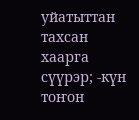уйатыттан тахсан хаарга сүүрэр; -күн тоҥон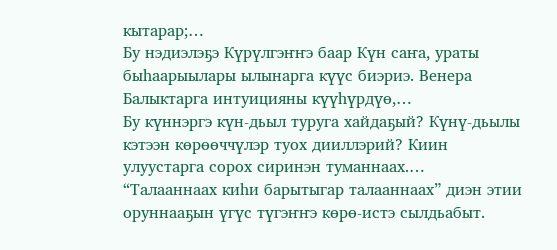кытарар;…
Бу нэдиэлэҕэ Күрүлгэҥҥэ баар Күн саҥа, ураты быһаарыылары ылынарга күүс биэриэ. Венера Балыктарга интуицияны күүһүрдүө,…
Бу күннэргэ күн-дьыл туруга хайдаҕый? Күнү-дьылы кэтээн көрөөччүлэр туох дииллэрий? Киин улуустарга сорох сиринэн туманнаах.…
“Талааннаах киһи барытыгар талааннаах” диэн этии оруннааҕын үгүс түгэҥҥэ көрө-истэ сылдьабыт.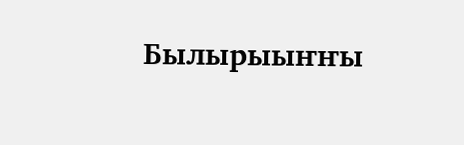Былырыыҥҥы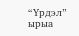“Үрдэл” ырыа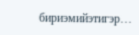бириэмийэтигэр…